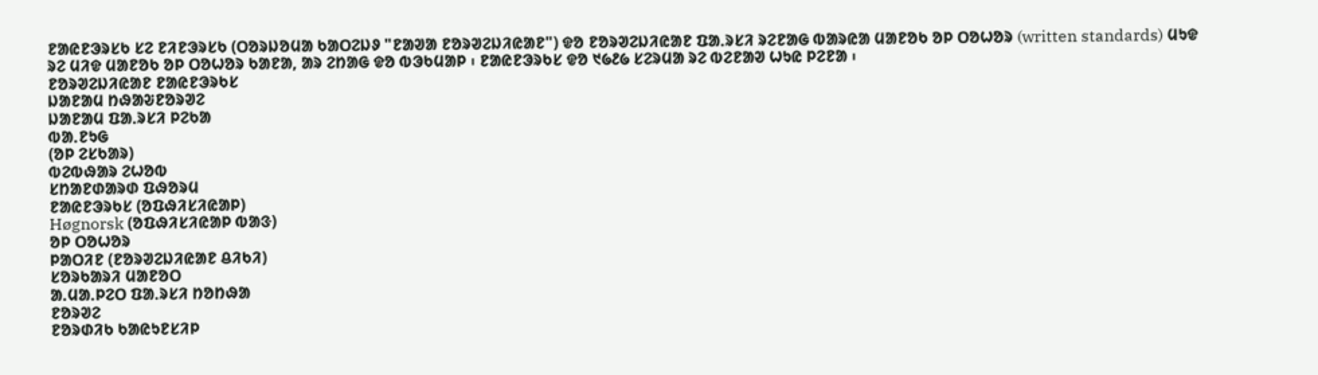ᱱᱟᱭᱱᱳᱨᱥᱠ ᱥᱮ ᱱᱤᱱᱳᱨᱥᱠ (ᱛᱚᱨᱡᱚᱢᱟ ᱠᱟᱛᱮᱡᱽ "ᱱᱟᱣᱟ ᱱᱚᱨᱣᱮᱡᱤᱭᱟᱱ") ᱫᱚ ᱱᱚᱨᱣᱮᱡᱤᱭᱟᱱ ᱯᱟᱹᱨᱥᱤ ᱨᱮᱱᱟᱜ ᱵᱟᱨᱭᱟ ᱢᱟᱱᱚᱠ ᱚᱞ ᱛᱚᱦᱚᱨ (written standards) ᱢᱩᱫ ᱨᱮ ᱢᱤᱫ ᱢᱟᱱᱚᱠ ᱚᱞ ᱛᱚᱦᱚᱨ ᱠᱟᱱᱟ, ᱟᱨ ᱮᱴᱟᱜ ᱫᱚ ᱵᱳᱠᱢᱟᱞ ᱾ ᱱᱟᱭᱱᱳᱨᱠᱥ ᱫᱚ ᱑᱙᱒᱙ ᱥᱮᱨᱢᱟ ᱨᱮ ᱵᱮᱱᱟᱣ ᱦᱩᱭ ᱞᱮᱱᱟ ᱾
ᱱᱚᱨᱣᱮᱡᱤᱭᱟᱱ ᱱᱟᱭᱱᱳᱨᱠᱥ
ᱡᱟᱱᱟᱢ ᱴᱷᱟᱶᱱᱚᱨᱣᱮ
ᱡᱟᱱᱟᱢ ᱯᱟᱹᱨᱥᱤ ᱞᱮᱠᱟ
ᱵᱟᱹᱱᱩᱜ
(ᱚᱞ ᱮᱥᱠᱟᱨ)
ᱵᱮᱵᱷᱟᱨ ᱮᱦᱚᱵ
ᱥᱴᱟᱱᱰᱟᱨᱰ ᱯᱷᱚᱨᱢ
ᱱᱟᱭᱱᱳᱨᱠᱥ (ᱚᱯᱷᱤᱥᱤᱭᱟᱞ)
Høgnorsk (ᱚᱯᱷᱤᱥᱤᱭᱟᱞ ᱵᱟᱝ)
ᱚᱞ ᱛᱚᱦᱚᱨ
ᱞᱟᱛᱤᱱ (ᱱᱚᱨᱣᱮᱡᱤᱭᱟᱱ ᱪᱤᱠᱤ)
ᱥᱚᱨᱠᱟᱨᱤ ᱢᱟᱱᱚᱛ
ᱟᱹᱢᱟᱹᱞᱮᱛ ᱯᱟᱹᱨᱥᱤ ᱴᱚᱴᱷᱟ
ᱱᱚᱨᱣᱮ
ᱱᱚᱨᱰᱤᱠ ᱠᱟᱭᱩᱱᱥᱤᱞ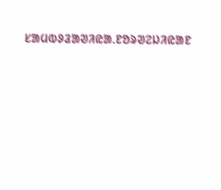ᱥᱟᱢᱵᱽᱲᱟᱣᱤᱭᱟᱹᱱᱚᱨᱣᱮᱡᱤᱭᱟᱱ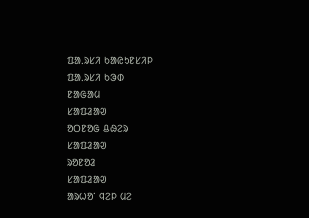ᱯᱟᱹᱨᱥᱤ ᱠᱟᱭᱩᱱᱥᱤᱞ
ᱯᱟᱹᱨᱥᱤ ᱠᱳᱰ
ᱱᱟᱜᱟᱢ
ᱥᱟᱯᱲᱟᱣ
ᱚᱛᱱᱚᱜ ᱪᱷᱮᱨ
ᱥᱟᱯᱲᱟᱣ
ᱨᱚᱱᱚᱲ
ᱥᱟᱯᱲᱟᱣ
ᱟᱨᱦᱚᱸ ᱧᱮᱞ ᱢᱮ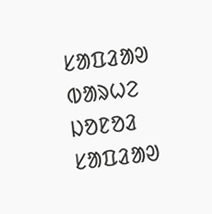ᱥᱟᱯᱲᱟᱣ
ᱵᱟᱨᱦᱮ ᱡᱚᱱᱚᱲ
ᱥᱟᱯᱲᱟᱣ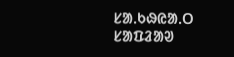ᱥᱟᱹᱠᱷᱭᱟᱹᱛ
ᱥᱟᱯᱲᱟᱣ